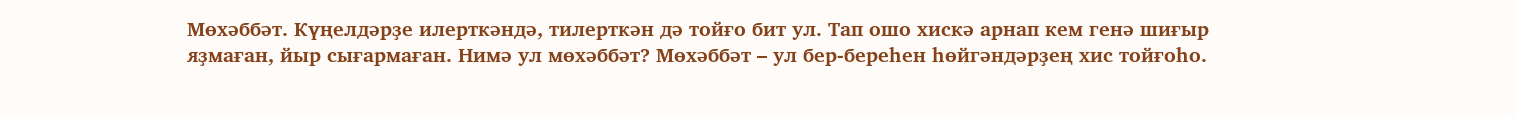Мөхәббәт. Күңелдәрҙе илерткәндә, тилерткән дә тойғо бит ул. Тап ошо хискә арнап кем генә шиғыр яҙмаған, йыр сығармаған. Нимә ул мөхәббәт? Мөхәббәт – ул бер-береһен һөйгәндәрҙең хис тойғоһо.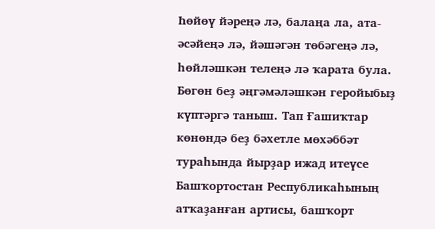Һөйөү йәреңә лә, балаңа ла, ата-әсәйеңә лә, йәшәгән төбәгеңә лә, һөйләшкән телеңә лә ҡарата була. Бөгөн беҙ әңгәмәләшкән геройыбыҙ күптәргә таныш. Тап Ғашиҡтар көнөндә беҙ бәхетле мөхәббәт тураһында йырҙар ижад итеүсе Башҡортостан Республикаһының атҡаҙанған артисы, башҡорт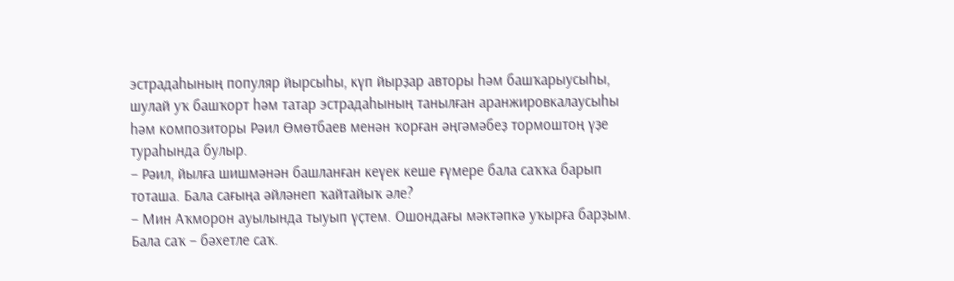эстрадаһының популяр йырсыһы, күп йырҙар авторы һәм башҡарыусыһы, шулай уҡ башҡорт һәм татар эстрадаһының танылған аранжировкалаусыһы һәм композиторы Рәил Өмөтбаев менән ҡорған әңгәмәбеҙ тормоштоң үҙе тураһында булыр.
– Рәил, йылға шишмәнән башланған кеүек кеше ғүмере бала саҡҡа барып тоташа. Бала сағыңа әйләнеп ҡайтайыҡ әле?
– Мин Аҡморон ауылында тыуып үҫтем. Ошондағы мәктәпкә уҡырға барҙым. Бала саҡ – бәхетле саҡ.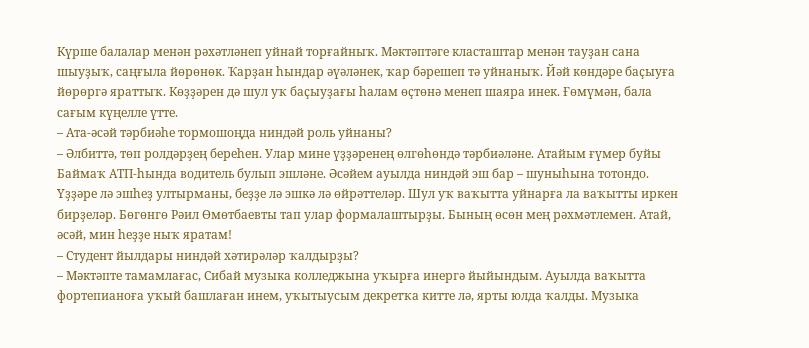Күрше балалар менән рәхәтләнеп уйнай торғайныҡ. Мәктәптәге класташтар менән тауҙан сана шыуҙыҡ, саңғыла йөрөнөк. Ҡарҙан һындар әүәләнек, ҡар бәрешеп тә уйнаныҡ. Йәй көндәре баҫыуға йөрөргә яраттыҡ. Көҙҙәрен дә шул уҡ баҫыуҙағы һалам өҫтөнә менеп шаяра инек. Ғөмүмән, бала сағым күңелле үтте.
– Ата-әсәй тәрбиәһе тормошоңда ниндәй роль уйнаны?
– Әлбиттә, төп ролдәрҙең береһен. Улар мине үҙҙәренең өлгөһөндә тәрбиәләне. Атайым ғүмер буйы Баймаҡ АТП-һында водитель булып эшләне. Әсәйем ауылда ниндәй эш бар – шуныһына тотондо. Үҙҙәре лә эшһеҙ ултырманы, беҙҙе лә эшкә лә өйрәттеләр. Шул уҡ ваҡытта уйнарға ла ваҡытты иркен бирҙеләр. Бөгөнгө Рәил Өмөтбаевты тап улар формалаштырҙы. Бының өсөн мең рәхмәтлемен. Атай, әсәй, мин һеҙҙе ныҡ яратам!
– Студент йылдары ниндәй хәтирәләр ҡалдырҙы?
– Мәктәпте тамамлағас, Сибай музыка колледжына уҡырға инергә йыйындым. Ауылда ваҡытта фортепианоға уҡый башлаған инем, уҡытыусым декретҡа китте лә, ярты юлда ҡалды. Музыка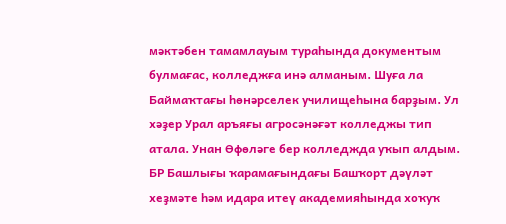мәктәбен тамамлауым тураһында документым булмағас, колледжға инә алманым. Шуға ла Баймаҡтағы һөнәрселек училищеһына барҙым. Ул хәҙер Урал аръяғы агросәнәғәт колледжы тип атала. Унан Өфөләге бер колледжда уҡып алдым. БР Башлығы ҡарамағындағы Башҡорт дәүләт хеҙмәте һәм идара итеү академияһында хоҡуҡ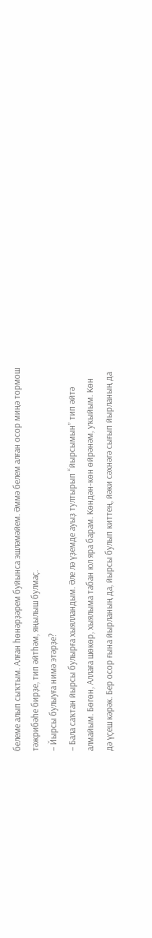белеме алып сыҡтым. Алған һөнәрҙәрем буйынса эшләмәйем. Әммә белем алған осор миңә тормош тәжрибәһе бирҙе, тип әйтһәм, яңылыш булмаҫ.
– Йырсы булыуға нимә этәрҙе?
– Бала саҡтан йырсы булырға хыялландым. Әле лә үҙемде ауыҙ тултырып “йырсымын” тип әйтә алмайым. Бөгөн, Аллаға шөкөр, хыялыма табан юл яра барам. Көндән-көн өйрәнәм, уҡыйым. Көн дә үҫеш кәрәк. Бер осор ғына йырланың да, йырсы булып киттең, йәки сәхнәгә сығып йырланың да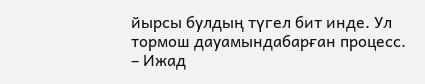йырсы булдың түгел бит инде. Ул тормош дауамындабарған процесс.
– Ижад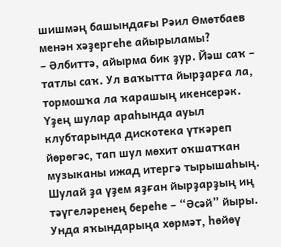шишмәң башындағы Рәил Өмөтбаев менән хәҙергеһе айырыламы?
– Әлбиттә, айырма бик ҙур. Йәш саҡ – татлы саҡ. Ул ваҡытта йырҙарға ла, тормошҡа ла ҡарашың икенсерәк. Үҙең шулар араһында ауыл клубтарында дискотека үткәреп йөрөгәс, тап шул мөхит оҡшатҡан музыканы ижад итергә тырышаһың. Шулай ҙа үҙем яҙған йырҙарҙың иң тәүгеләренең береһе – “Әсәй” йыры. Унда яҡындарыңа хөрмәт, һөйөү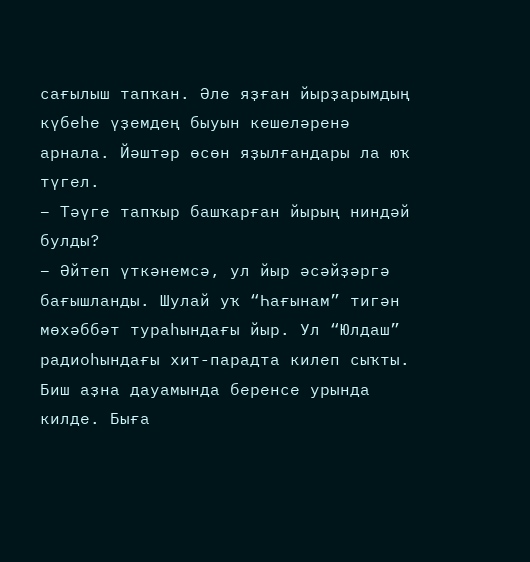сағылыш тапҡан. Әле яҙған йырҙарымдың күбеһе үҙемдең быуын кешеләренә арнала. Йәштәр өсөн яҙылғандары ла юҡ түгел.
– Тәүге тапҡыр башҡарған йырың ниндәй булды?
– Әйтеп үткәнемсә, ул йыр әсәйҙәргә бағышланды. Шулай уҡ “Һағынам” тигән мөхәббәт тураһындағы йыр. Ул “Юлдаш” радиоһындағы хит-парадта килеп сыҡты. Биш аҙна дауамында беренсе урында килде. Быға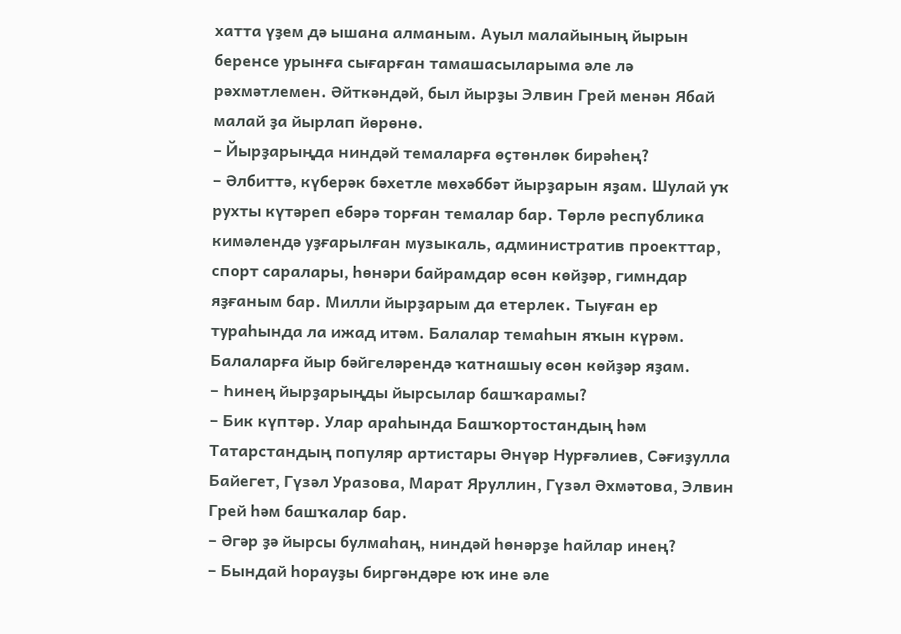хатта үҙем дә ышана алманым. Ауыл малайының йырын беренсе урынға сығарған тамашасыларыма әле лә рәхмәтлемен. Әйткәндәй, был йырҙы Элвин Грей менән Ябай малай ҙа йырлап йөрөнө.
– Йырҙарыңда ниндәй темаларға өҫтөнлөк бирәһең?
– Әлбиттә, күберәк бәхетле мөхәббәт йырҙарын яҙам. Шулай уҡ рухты күтәреп ебәрә торған темалар бар. Төрлө республика кимәлендә уҙғарылған музыкаль, административ проекттар, спорт саралары, һөнәри байрамдар өсөн көйҙәр, гимндар яҙғаным бар. Милли йырҙарым да етерлек. Тыуған ер тураһында ла ижад итәм. Балалар темаһын яҡын күрәм. Балаларға йыр бәйгеләрендә ҡатнашыу өсөн көйҙәр яҙам.
– Һинең йырҙарыңды йырсылар башҡарамы?
– Бик күптәр. Улар араһында Башҡортостандың һәм Татарстандың популяр артистары Әнүәр Нурғәлиев, Сәғиҙулла Байегет, Гүзәл Уразова, Марат Яруллин, Гүзәл Әхмәтова, Элвин Грей һәм башҡалар бар.
– Әгәр ҙә йырсы булмаһаң, ниндәй һөнәрҙе һайлар инең?
– Бындай һорауҙы биргәндәре юҡ ине әле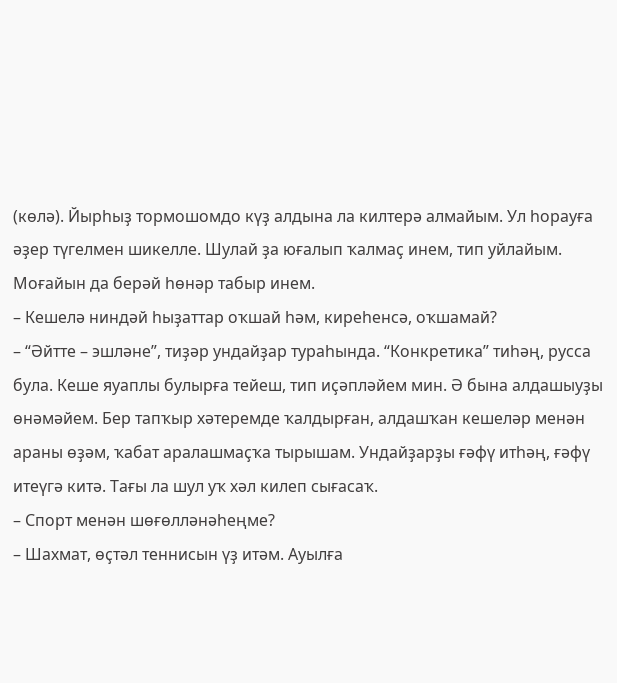(көлә). Йырһыҙ тормошомдо күҙ алдына ла килтерә алмайым. Ул һорауға әҙер түгелмен шикелле. Шулай ҙа юғалып ҡалмаҫ инем, тип уйлайым. Моғайын да берәй һөнәр табыр инем.
– Кешелә ниндәй һыҙаттар оҡшай һәм, киреһенсә, оҡшамай?
– “Әйтте – эшләне”, тиҙәр ундайҙар тураһында. “Конкретика” тиһәң, русса була. Кеше яуаплы булырға тейеш, тип иҫәпләйем мин. Ә бына алдашыуҙы өнәмәйем. Бер тапҡыр хәтеремде ҡалдырған, алдашҡан кешеләр менән араны өҙәм, ҡабат аралашмаҫҡа тырышам. Ундайҙарҙы ғәфү итһәң, ғәфү итеүгә китә. Тағы ла шул уҡ хәл килеп сығасаҡ.
– Спорт менән шөғөлләнәһеңме?
– Шахмат, өҫтәл теннисын үҙ итәм. Ауылға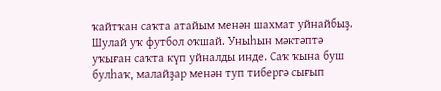ҡайтҡан саҡта атайым менән шахмат уйнайбыҙ. Шулай уҡ футбол оҡшай. Уныһын мәктәптә уҡыған саҡта күп уйналды инде. Саҡ ҡына буш булһаҡ, малайҙар менән туп тибергә сығып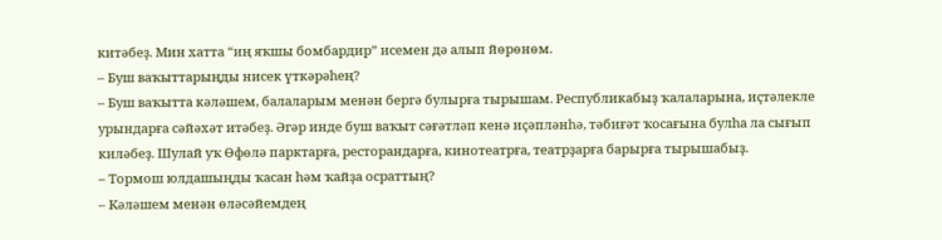китәбеҙ. Мин хатта “иң яҡшы бомбардир” исемен дә алып йөрөнөм.
– Буш ваҡыттарыңды нисек үткәрәһең?
– Буш ваҡытта кәләшем, балаларым менән бергә булырға тырышам. Республикабыҙ ҡалаларына, иҫтәлекле урындарға сәйәхәт итәбеҙ. Әгәр инде буш ваҡыт сәғәтләп кенә иҫәпләнһә, тәбиғәт ҡосағына булһа ла сығып киләбеҙ. Шулай уҡ Өфөлә парктарға, ресторандарға, кинотеатрға, театрҙарға барырға тырышабыҙ.
– Тормош юлдашыңды ҡасан һәм ҡайҙа осраттың?
– Кәләшем менән өләсәйемдең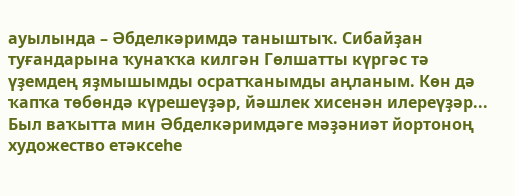ауылында – Әбделкәримдә таныштыҡ. Сибайҙан туғандарына ҡунаҡҡа килгән Гөлшатты күргәс тә үҙемдең яҙмышымды осратҡанымды аңланым. Көн дә ҡапҡа төбөндә күрешеүҙәр, йәшлек хисенән илереүҙәр... Был ваҡытта мин Әбделкәримдәге мәҙәниәт йортоноң художество етәксеһе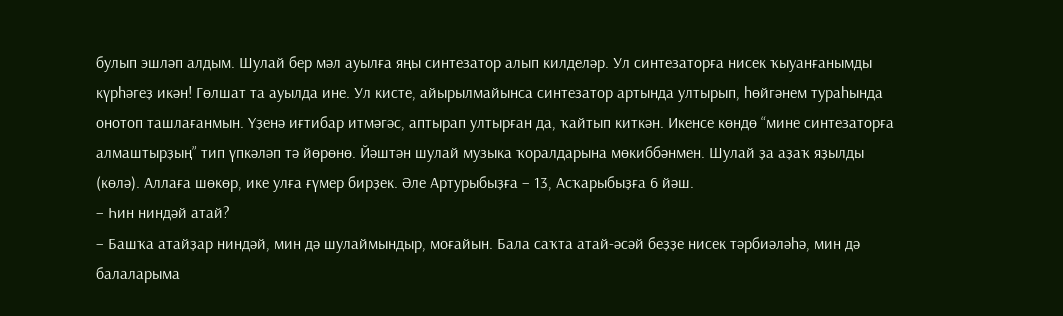булып эшләп алдым. Шулай бер мәл ауылға яңы синтезатор алып килделәр. Ул синтезаторға нисек ҡыуанғанымды күрһәгеҙ икән! Гөлшат та ауылда ине. Ул кисте, айырылмайынса синтезатор артында ултырып, һөйгәнем тураһында онотоп ташлағанмын. Үҙенә иғтибар итмәгәс, аптырап ултырған да, ҡайтып киткән. Икенсе көндө “мине синтезаторға алмаштырҙың” тип үпкәләп тә йөрөнө. Йәштән шулай музыка ҡоралдарына мөкиббәнмен. Шулай ҙа аҙаҡ яҙылды (көлә). Аллаға шөкөр, ике улға ғүмер бирҙек. Әле Артурыбыҙға – 13, Асҡарыбыҙға 6 йәш.
– Һин ниндәй атай?
– Башҡа атайҙар ниндәй, мин дә шулаймындыр, моғайын. Бала саҡта атай-әсәй беҙҙе нисек тәрбиәләһә, мин дә балаларыма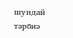шундай тәрбиә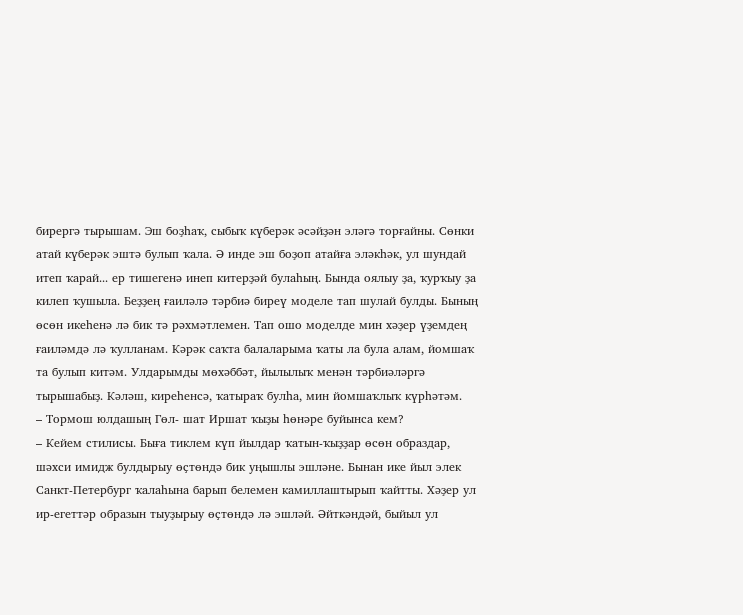бирергә тырышам. Эш боҙһаҡ, сыбыҡ күберәк әсәйҙән эләгә торғайны. Сөнки атай күберәк эштә булып ҡала. Ә инде эш боҙоп атайға эләкһәк, ул шундай итеп ҡарай... ер тишегенә инеп китерҙәй булаһың. Бында оялыу ҙа, ҡурҡыу ҙа килеп ҡушыла. Беҙҙең ғаиләлә тәрбиә биреү моделе тап шулай булды. Бының өсөн икеһенә лә бик тә рәхмәтлемен. Тап ошо моделде мин хәҙер үҙемдең ғаиләмдә лә ҡулланам. Кәрәк саҡта балаларыма ҡаты ла була алам, йомшаҡ та булып китәм. Улдарымды мөхәббәт, йылылыҡ менән тәрбиәләргә тырышабыҙ. Кәләш, киреһенсә, ҡатыраҡ булһа, мин йомшаҡлыҡ күрһәтәм.
– Тормош юлдашың Гөл- шат Иршат ҡыҙы һөнәре буйынса кем?
– Кейем стилисы. Быға тиклем күп йылдар ҡатын-ҡыҙҙар өсөн образдар, шәхси имидж булдырыу өҫтөндә бик уңышлы эшләне. Бынан ике йыл элек Санкт-Петербург ҡалаһына барып белемен камиллаштырып ҡайтты. Хәҙер ул ир-егеттәр образын тыуҙырыу өҫтөндә лә эшләй. Әйткәндәй, быйыл ул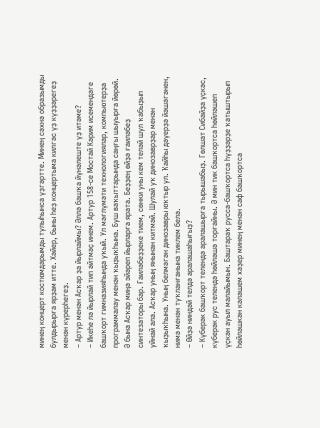минең концерт костюмдарымды тулыһынса үҙгәртте. Минең сәхнә образымды булдырырға ярҙам итте. Хәйер, быны һеҙ концертыма килгәс үҙ күҙҙәрегеҙ менән күрерһегеҙ.
– Артур менән Асҡар ҙа йырлаймы? Әллә башҡа йүнәлеште үҙ итәме?
– Икеһе лә йырлай тип әйтмәҫ инем. Артур 158-се Мостай Кәрим исемендәге башҡорт гимназияһында уҡый. Ул мәғлүмәти технологиялар, компьютерҙа программалау менән ҡыҙыҡһына. Буш ваҡыттарында саңғы шыуырға йөрөй. Ә бына Асҡар миңә эйәреп йырларға ярата. Беҙҙең өйҙә ғаиләбеҙ синтезаторы бар. Ғаиләбеҙҙеке тием, сөнки уны кем теләй шул ҡабыҙып уйнай ала. Асҡар уның янынан китмәй. Шулай уҡ динозаврҙар менән ҡыҙыҡһына. Уның белмәгән динозавры юҡтыр ул. Ҡайһы дәүерҙә йәшәгәнен, нимә менән туҡланғанына тиклем белә.
– Өйҙә ниндәй телдә аралашаһығыҙ?
– Күберәк башҡорт телендә аралашырға тырышабыҙ. Гөлшат Сибайҙа үҫкәс, күберәк рус телендә һөйләшә торғайны. Ә мин тик башҡортса һөйләшеп үҫкән ауыл малайымын. Баштараҡ русса-башҡортса һүҙҙәрҙе ҡатыштырып һөйләшкән кәләшем хәҙер минең менән саф башҡортса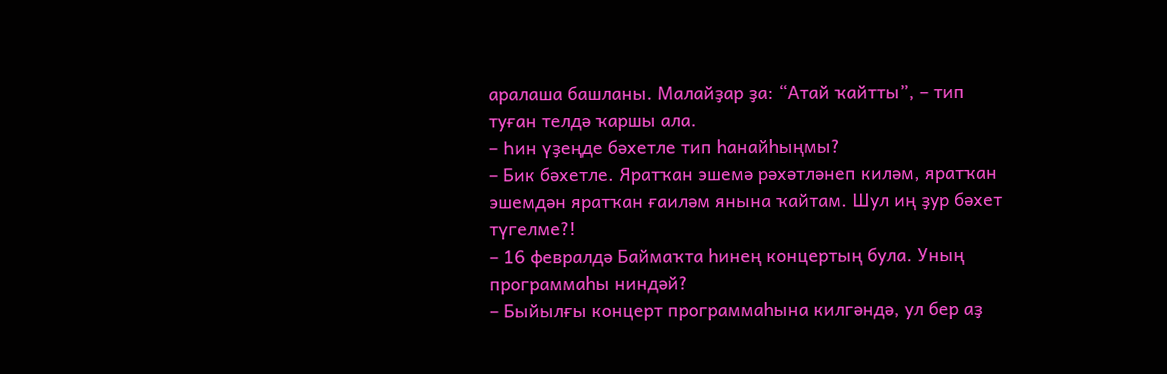аралаша башланы. Малайҙар ҙа: “Атай ҡайтты”, – тип туған телдә ҡаршы ала.
– Һин үҙеңде бәхетле тип һанайһыңмы?
– Бик бәхетле. Яратҡан эшемә рәхәтләнеп киләм, яратҡан эшемдән яратҡан ғаиләм янына ҡайтам. Шул иң ҙур бәхет түгелме?!
– 16 февралдә Баймаҡта һинең концертың була. Уның программаһы ниндәй?
– Быйылғы концерт программаһына килгәндә, ул бер аҙ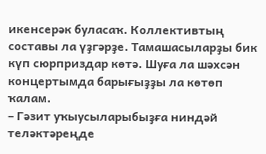икенсерәк буласаҡ. Коллективтың составы ла үҙгәрҙе. Тамашасыларҙы бик күп сюрприздар көтә. Шуға ла шәхсән концертымда барығыҙҙы ла көтөп ҡалам.
– Гәзит уҡыусыларыбыҙға ниндәй теләктәреңде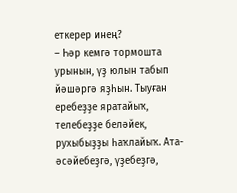еткерер инең?
– Һәр кемгә тормошта урынын, үҙ юлын табып йәшәргә яҙһын. Тыуған еребеҙҙе яратайыҡ, телебеҙҙе беләйек, рухыбыҙҙы һаҡлайыҡ. Ата-әсәйебеҙгә, үҙебеҙгә,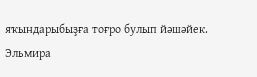яҡындарыбыҙға тоғро булып йәшәйек.
Эльмира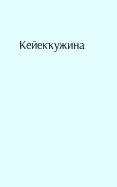Кейекҡужина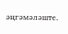әңгәмәләште.